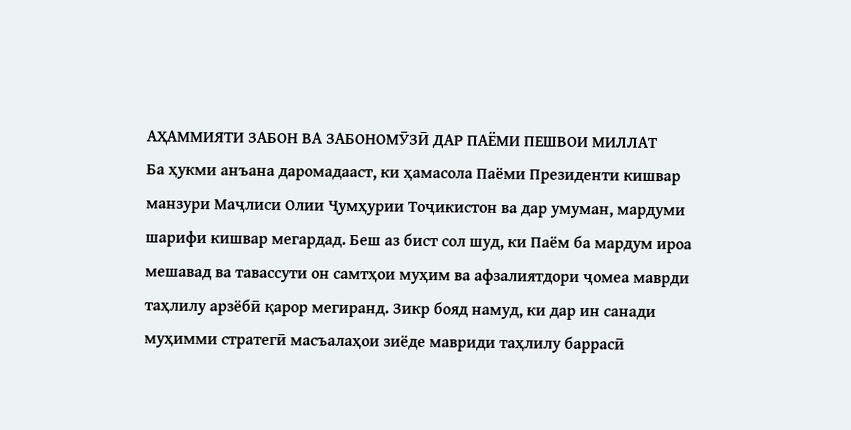АҲАММИЯТИ ЗАБОН ВА ЗАБОНОМӮЗӢ ДАР ПАЁМИ ПЕШВОИ МИЛЛАТ
Ба ҳукми анъана даромадааст, ки ҳамасола Паёми Президенти кишвар манзури Маҷлиси Олии Ҷумҳурии Тоҷикистон ва дар умуман, мардуми шарифи кишвар мегардад. Беш аз бист сол шуд, ки Паём ба мардум ироа мешавад ва тавассути он самтҳои муҳим ва афзалиятдори ҷомеа маврди таҳлилу арзёбӣ қарор мегиранд. Зикр бояд намуд, ки дар ин санади муҳимми стратегӣ масъалаҳои зиёде мавриди таҳлилу баррасӣ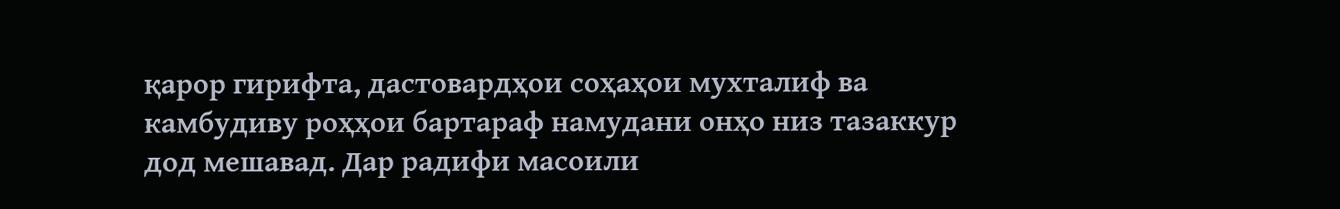қарор гирифта, дастовардҳои соҳаҳои мухталиф ва камбудиву роҳҳои бартараф намудани онҳо низ тазаккур дод мешавад. Дар радифи масоили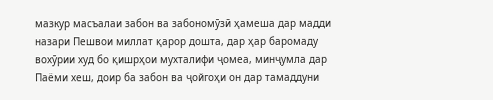мазкур масъалаи забон ва забономӯзӣ ҳамеша дар мадди назари Пешвои миллат қарор дошта, дар ҳар баромаду вохӯрии худ бо қишрҳои мухталифи ҷомеа, минҷумла дар Паёми хеш, доир ба забон ва ҷойгоҳи он дар тамаддуни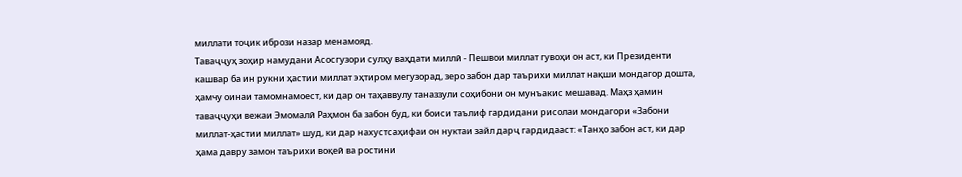миллати тоҷик ибрози назар менамояд.
Таваҷҷуҳ зоҳир намудани Асосгузори сулҳу ваҳдати миллӣ - Пешвои миллат гувоҳи он аст, ки Президенти кашвар ба ин рукни ҳастии миллат эҳтиром мегузорад, зеро забон дар таърихи миллат нақши мондагор дошта, ҳамчу оинаи тамомнамоест, ки дар он таҳаввулу таназзули соҳибони он мунъакис мешавад. Маҳз ҳамин таваҷҷуҳи вежаи Эмомалӣ Раҳмон ба забон буд, ки боиси таълиф гардидани рисолаи мондагори «Забони миллат-ҳастии миллат» шуд, ки дар нахустсаҳифаи он нуктаи зайл дарҷ гардидааст: «Танҳо забон аст, ки дар ҳама давру замон таърихи воқеӣ ва ростини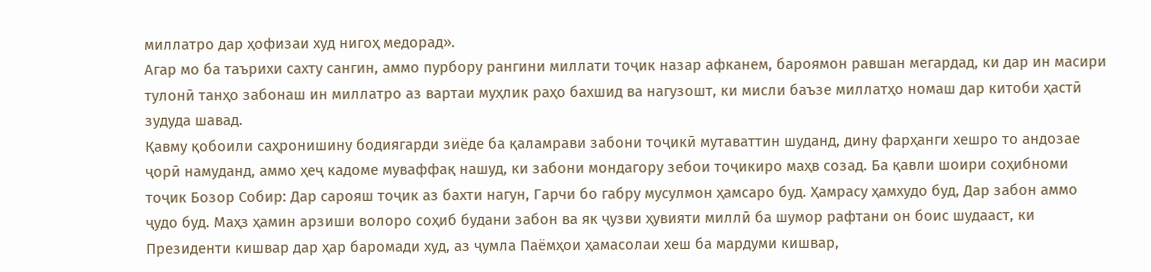миллатро дар ҳофизаи худ нигоҳ медорад».
Агар мо ба таърихи сахту сангин, аммо пурбору рангини миллати тоҷик назар афканем, бароямон равшан мегардад, ки дар ин масири тулонӣ танҳо забонаш ин миллатро аз вартаи муҳлик раҳо бахшид ва нагузошт, ки мисли баъзе миллатҳо номаш дар китоби ҳастӣ зудуда шавад.
Қавму қобоили саҳронишину бодиягарди зиёде ба қаламрави забони тоҷикӣ мутаваттин шуданд, дину фарҳанги хешро то андозае ҷорӣ намуданд, аммо ҳеҷ кадоме муваффақ нашуд, ки забони мондагору зебои тоҷикиро маҳв созад. Ба қавли шоири соҳибноми тоҷик Бозор Собир: Дар сарояш тоҷик аз бахти нагун, Гарчи бо габру мусулмон ҳамсаро буд. Ҳамрасу ҳамхудо буд, Дар забон аммо ҷудо буд. Маҳз ҳамин арзиши волоро соҳиб будани забон ва як ҷузви ҳувияти миллӣ ба шумор рафтани он боис шудааст, ки Президенти кишвар дар ҳар баромади худ, аз ҷумла Паёмҳои ҳамасолаи хеш ба мардуми кишвар,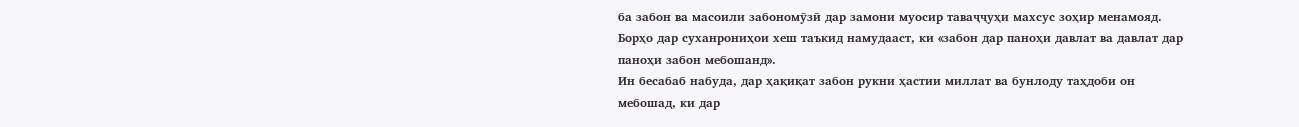ба забон ва масоили забономӯзӣ дар замони муосир таваҷҷуҳи махсус зоҳир менамояд. Борҳо дар суханрониҳои хеш таъкид намудааст, ки «забон дар паноҳи давлат ва давлат дар паноҳи забон мебошанд».
Ин бесабаб набуда, дар ҳақиқат забон рукни ҳастии миллат ва бунлоду таҳдоби он мебошад, ки дар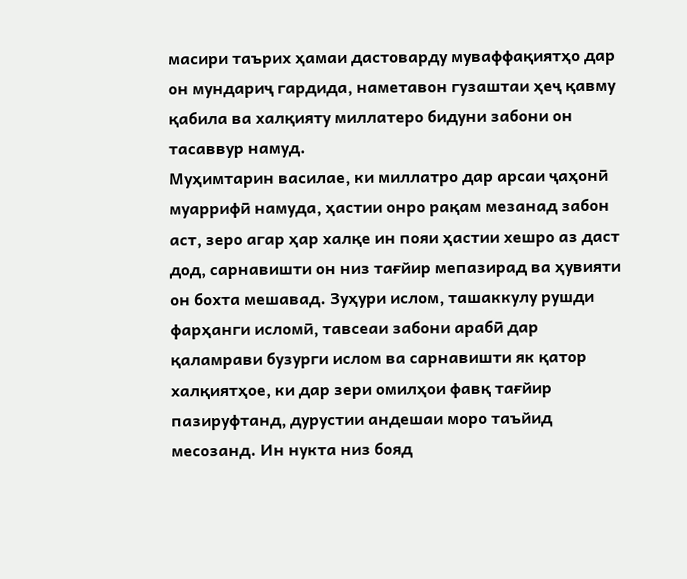масири таърих ҳамаи дастоварду муваффақиятҳо дар он мундариҷ гардида, наметавон гузаштаи ҳеҷ қавму қабила ва халқияту миллатеро бидуни забони он тасаввур намуд.
Муҳимтарин василае, ки миллатро дар арсаи ҷаҳонӣ муаррифӣ намуда, ҳастии онро рақам мезанад забон аст, зеро агар ҳар халқе ин пояи ҳастии хешро аз даст дод, сарнавишти он низ тағйир мепазирад ва ҳувияти он бохта мешавад. Зуҳури ислом, ташаккулу рушди фарҳанги исломӣ, тавсеаи забони арабӣ дар қаламрави бузурги ислом ва сарнавишти як қатор халқиятҳое, ки дар зери омилҳои фавқ тағйир пазируфтанд, дурустии андешаи моро таъйид месозанд. Ин нукта низ бояд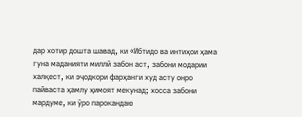дар хотир дошта шавад, ки «Ибтидо ва интиҳои ҳама гуна маданияти миллӣ забон аст, забони модарии халқест, ки эҷодкори фарҳанги худ асту онро пайваста ҳамлу ҳимоят мекунад; хосса забони мардуме, ки ӯро парокандаю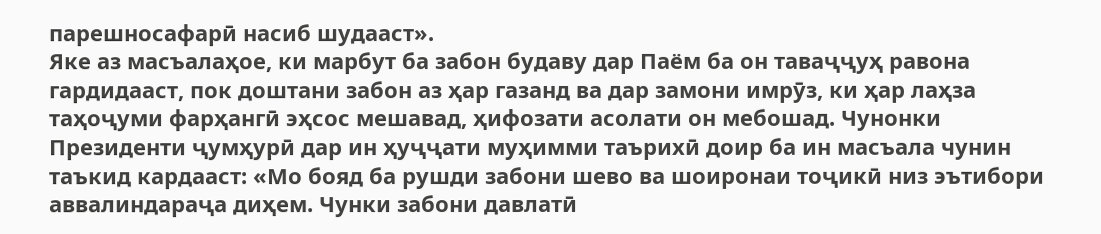парешносафарӣ насиб шудааст».
Яке аз масъалаҳое, ки марбут ба забон будаву дар Паём ба он таваҷҷуҳ равона гардидааст, пок доштани забон аз ҳар газанд ва дар замони имрӯз, ки ҳар лаҳза таҳоҷуми фарҳангӣ эҳсос мешавад, ҳифозати асолати он мебошад. Чунонки Президенти ҷумҳурӣ дар ин ҳуҷҷати муҳимми таърихӣ доир ба ин масъала чунин таъкид кардааст: «Мо бояд ба рушди забони шево ва шоиронаи тоҷикӣ низ эътибори аввалиндараҷа диҳем. Чунки забони давлатӣ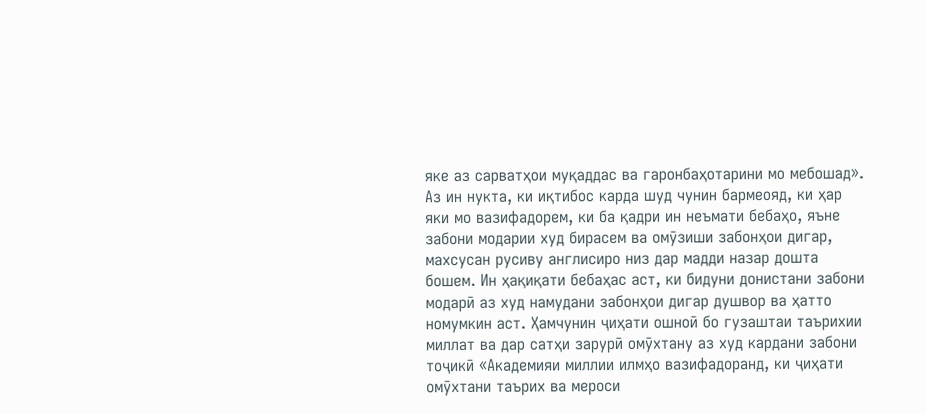яке аз сарватҳои муқаддас ва гаронбаҳотарини мо мебошад».
Аз ин нукта, ки иқтибос карда шуд чунин бармеояд, ки ҳар яки мо вазифадорем, ки ба қадри ин неъмати бебаҳо, яъне забони модарии худ бирасем ва омӯзиши забонҳои дигар, махсусан русиву англисиро низ дар мадди назар дошта бошем. Ин ҳақиқати бебаҳас аст, ки бидуни донистани забони модарӣ аз худ намудани забонҳои дигар душвор ва ҳатто номумкин аст. Ҳамчунин ҷиҳати ошноӣ бо гузаштаи таърихии миллат ва дар сатҳи зарурӣ омӯхтану аз худ кардани забони тоҷикӣ «Академияи миллии илмҳо вазифадоранд, ки ҷиҳати омӯхтани таърих ва мероси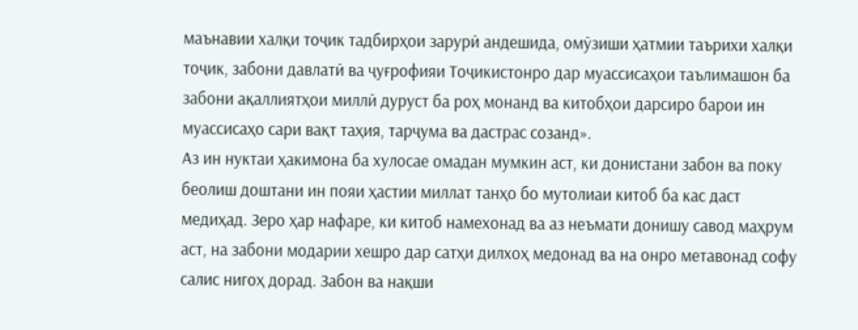маънавии халқи тоҷик тадбирҳои зарурӣ андешида, омӯзиши ҳатмии таърихи халқи тоҷик, забони давлатӣ ва ҷуғрофияи Тоҷикистонро дар муассисаҳои таълимашон ба забони ақаллиятҳои миллӣ дуруст ба роҳ монанд ва китобҳои дарсиро барои ин муассисаҳо сари вақт таҳия, тарҷума ва дастрас созанд».
Аз ин нуктаи ҳакимона ба хулосае омадан мумкин аст, ки донистани забон ва поку беолиш доштани ин пояи ҳастии миллат танҳо бо мутолиаи китоб ба кас даст медиҳад. Зеро ҳар нафаре, ки китоб намехонад ва аз неъмати донишу савод маҳрум аст, на забони модарии хешро дар сатҳи дилхоҳ медонад ва на онро метавонад софу салис нигоҳ дорад. Забон ва нақши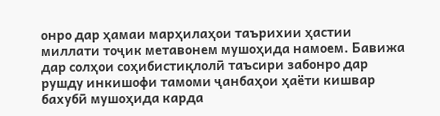онро дар ҳамаи марҳилаҳои таърихии ҳастии миллати тоҷик метавонем мушоҳида намоем. Бавижа дар солҳои соҳибистиқлолӣ таъсири забонро дар рушду инкишофи тамоми ҷанбаҳои ҳаёти кишвар бахубӣ мушоҳида карда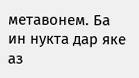метавонем. Ба ин нукта дар яке аз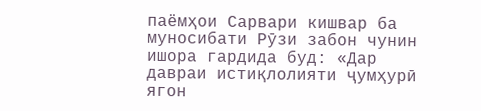паёмҳои Сарвари кишвар ба муносибати Рӯзи забон чунин ишора гардида буд: «Дар давраи истиқлолияти ҷумҳурӣ ягон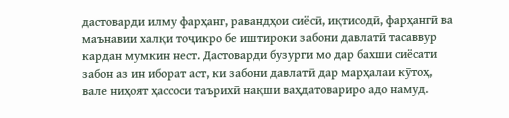дастоварди илму фарҳанг, равандҳои сиёсӣ, иқтисодӣ, фарҳангӣ ва маънавии халқи тоҷикро бе иштироки забони давлатӣ тасаввур кардан мумкин нест. Дастоварди бузурги мо дар бахши сиёсати забон аз ин иборат аст, ки забони давлатӣ дар марҳалаи кӯтоҳ, вале ниҳоят ҳассоси таърихӣ нақши ваҳдатовариро адо намуд.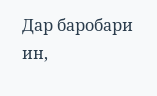Дар баробари ин,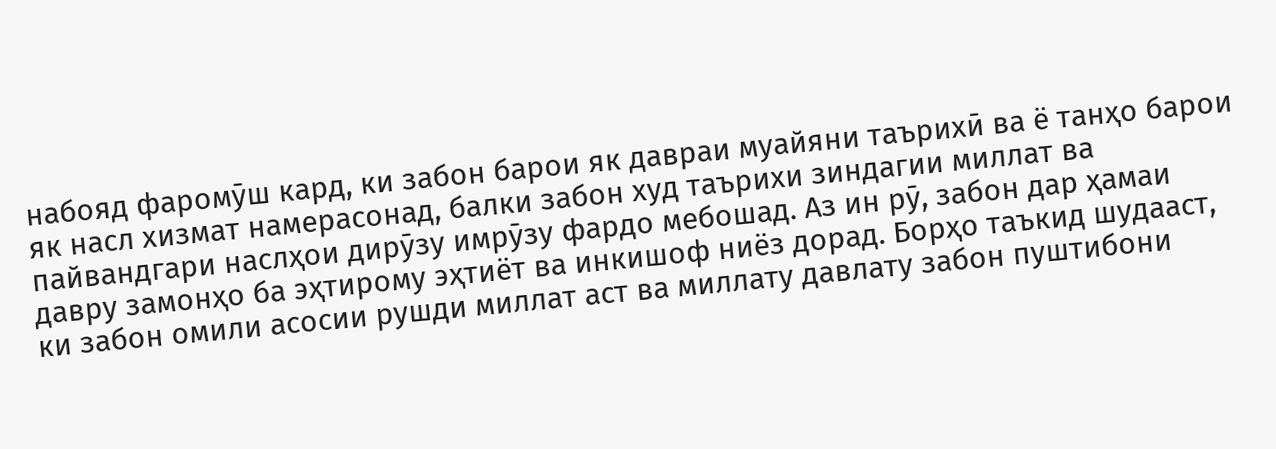набояд фаромӯш кард, ки забон барои як давраи муайяни таърихӣ ва ё танҳо барои як насл хизмат намерасонад, балки забон худ таърихи зиндагии миллат ва пайвандгари наслҳои дирӯзу имрӯзу фардо мебошад. Аз ин рӯ, забон дар ҳамаи давру замонҳо ба эҳтирому эҳтиёт ва инкишоф ниёз дорад. Борҳо таъкид шудааст, ки забон омили асосии рушди миллат аст ва миллату давлату забон пуштибони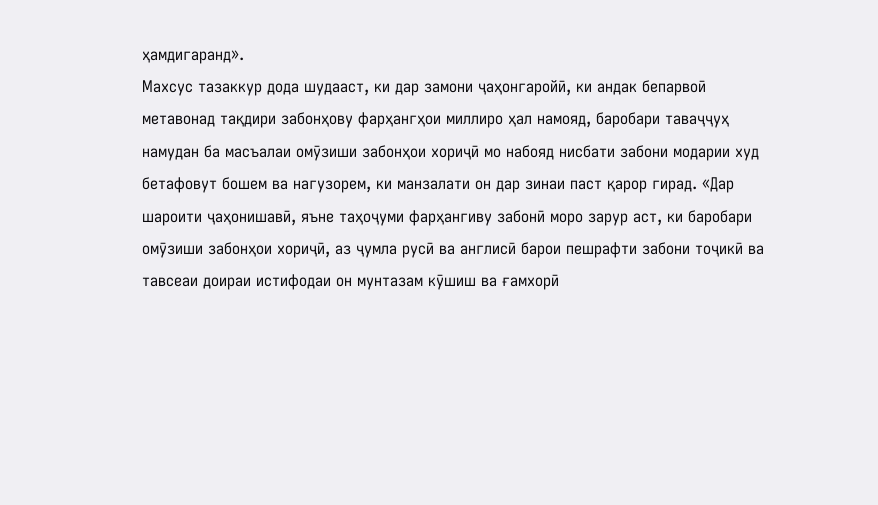ҳамдигаранд».
Махсус тазаккур дода шудааст, ки дар замони ҷаҳонгаройӣ, ки андак бепарвоӣ метавонад тақдири забонҳову фарҳангҳои миллиро ҳал намояд, баробари таваҷҷуҳ намудан ба масъалаи омӯзиши забонҳои хориҷӣ мо набояд нисбати забони модарии худ бетафовут бошем ва нагузорем, ки манзалати он дар зинаи паст қарор гирад. «Дар шароити ҷаҳонишавӣ, яъне таҳоҷуми фарҳангиву забонӣ моро зарур аст, ки баробари омӯзиши забонҳои хориҷӣ, аз ҷумла русӣ ва англисӣ барои пешрафти забони тоҷикӣ ва тавсеаи доираи истифодаи он мунтазам кӯшиш ва ғамхорӣ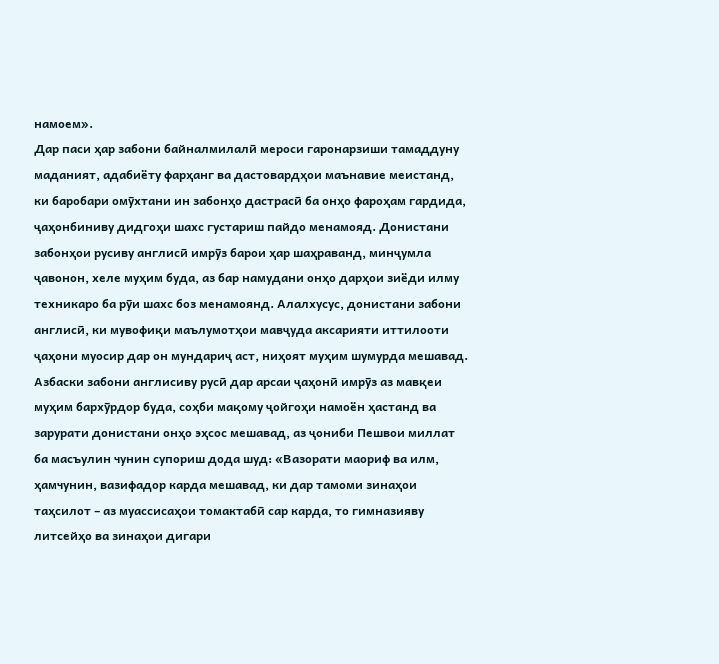намоем».
Дар паси ҳар забони байналмилалӣ мероси гаронарзиши тамаддуну маданият, адабиёту фарҳанг ва дастовардҳои маънавие меистанд, ки баробари омӯхтани ин забонҳо дастрасӣ ба онҳо фароҳам гардида, ҷаҳонбиниву дидгоҳи шахс густариш пайдо менамояд. Донистани забонҳои русиву англисӣ имрӯз барои ҳар шаҳраванд, минҷумла ҷавонон, хеле муҳим буда, аз бар намудани онҳо дарҳои зиёди илму техникаро ба рӯи шахс боз менамоянд. Алалхусус, донистани забони англисӣ, ки мувофиқи маълумотҳои мавҷуда аксарияти иттилооти ҷаҳони муосир дар он мундариҷ аст, ниҳоят муҳим шумурда мешавад.
Азбаски забони англисиву русӣ дар арсаи ҷаҳонӣ имрӯз аз мавқеи муҳим бархӯрдор буда, соҳби мақому ҷойгоҳи намоён ҳастанд ва зарурати донистани онҳо эҳсос мешавад, аз ҷониби Пешвои миллат ба масъулин чунин супориш дода шуд: «Вазорати маориф ва илм, ҳамчунин, вазифадор карда мешавад, ки дар тамоми зинаҳои таҳсилот – аз муассисаҳои томактабӣ сар карда, то гимназияву литсейҳо ва зинаҳои дигари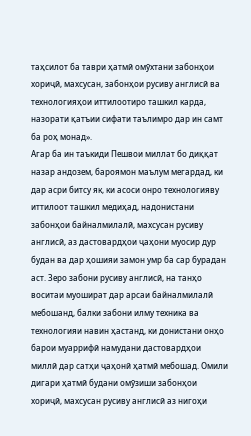таҳсилот ба таври ҳатмӣ омӯхтани забонҳои хориҷӣ, махсусан, забонҳои русиву англисӣ ва технологияҳои иттилоотиро ташкил карда, назорати қатъии сифати таълимро дар ин самт ба роҳ монад».
Агар ба ин таъкиди Пешвои миллат бо диққат назар андозем, бароямон маълум мегардад, ки дар асри битсу як, ки асоси онро технологияву иттилоот ташкил медиҳад, надонистани забонҳои байналмилалӣ, махсусан русиву англисӣ, аз дастовардҳои ҷаҳони муосир дур будан ва дар ҳошияи замон умр ба сар бурадан аст. Зеро забони русиву англисӣ, на танҳо воситаи муошират дар арсаи байналмилалӣ мебошанд, балки забони илму техника ва технологияи навин ҳастанд, ки донистани онҳо барои муаррифӣ намудани дастовардҳои миллӣ дар сатҳи ҷаҳонӣ ҳатмӣ мебошад. Омили дигари ҳатмӣ будани омӯзиши забонҳои хориҷӣ, махсусан русиву англисӣ аз нигоҳи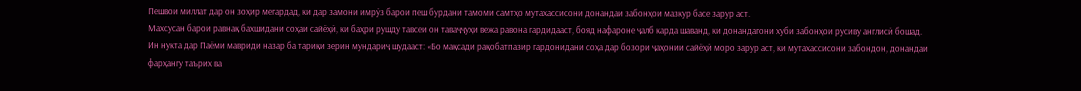Пешвои миллат дар он зоҳир мегардад, ки дар замони имрӯз барои пеш бурдани тамоми самтҳо мутахассисони донандаи забонҳои мазкур басе зарур аст.
Махсусан барои равнақ бахшидани соҳаи сайёҳӣ, ки баҳри рушду тавсеи он таваҷҷуҳи вежа равона гардидааст, бояд нафароне ҷалб карда шаванд, ки донандагони хуби забонҳои русиву англисӣ бошад. Ин нукта дар Паёми мавриди назар ба тариқи зерин мундариҷ шудааст: «Бо мақсади рақобатпазир гардонидани соҳа дар бозори ҷаҳонии сайёҳӣ моро зарур аст, ки мутахассисони забондон, донандаи фарҳангу таърих ва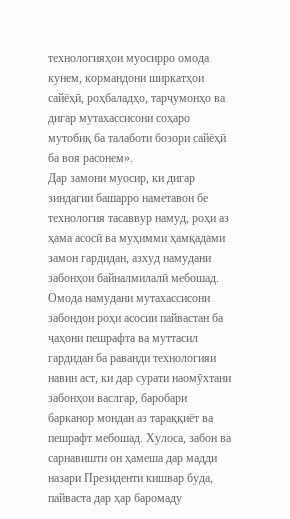технологияҳои муосирро омода кунем, кормандони ширкатҳои сайёҳӣ, роҳбаладҳо, тарҷумонҳо ва дигар мутахассисони соҳаро мутобиқ ба талаботи бозори сайёҳӣ ба воя расонем».
Дар замони муосир, ки дигар зиндагии башарро наметавон бе технология тасаввур намуд, роҳи аз ҳама асосӣ ва муҳимми ҳамқадами замон гардидан, азхуд намудани забонҳои байналмилалӣ мебошад. Омода намудани мутахассисони забондон роҳи асосии пайвастан ба ҷаҳони пешрафта ва муттасил гардидан ба раванди технологияи навин аст, ки дар сурати наомӯхтани забонҳои васлгар, баробари барканор мондан аз тараққиёт ва пешрафт мебошад. Хулоса, забон ва сарнавишти он ҳамеша дар мадди назари Президенти кишвар буда, пайваста дар ҳар баромаду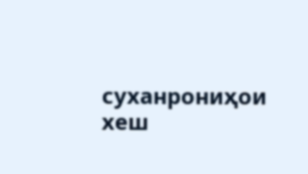суханрониҳои хеш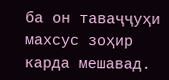ба он таваҷҷуҳи махсус зоҳир карда мешавад.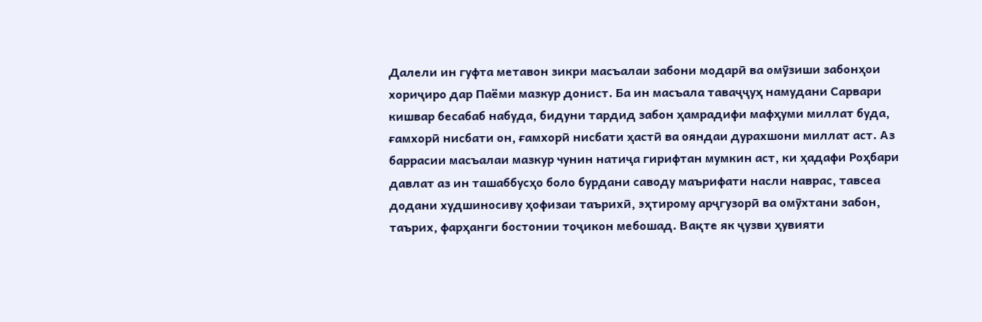Далели ин гуфта метавон зикри масъалаи забони модарӣ ва омӯзиши забонҳои хориҷиро дар Паёми мазкур донист. Ба ин масъала таваҷҷуҳ намудани Сарвари кишвар бесабаб набуда, бидуни тардид забон ҳамрадифи мафҳуми миллат буда, ғамхорӣ нисбати он, ғамхорӣ нисбати ҳастӣ ва ояндаи дурахшони миллат аст. Аз баррасии масъалаи мазкур чунин натиҷа гирифтан мумкин аст, ки ҳадафи Роҳбари давлат аз ин ташаббусҳо боло бурдани саводу маърифати насли наврас, тавсеа додани худшиносиву ҳофизаи таърихӣ, эҳтирому арҷгузорӣ ва омӯхтани забон, таърих, фарҳанги бостонии тоҷикон мебошад. Вақте як ҷузви ҳувияти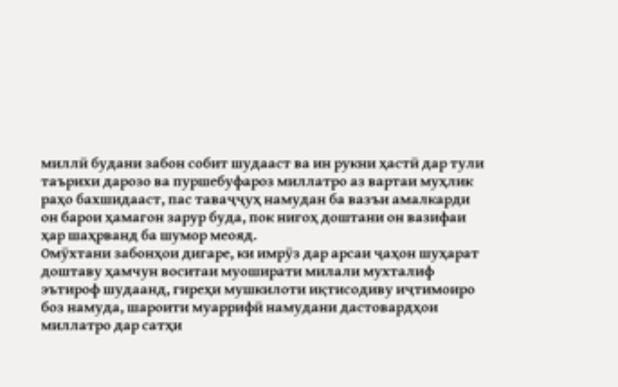миллӣ будани забон собит шудааст ва ин рукни ҳастӣ дар тули таърихи дарозо ва пуршебуфароз миллатро аз вартаи муҳлик раҳо бахшидааст, пас таваҷҷуҳ намудан ба вазъи амалкарди он барои ҳамагон зарур буда, пок нигоҳ доштани он вазифаи ҳар шаҳрванд ба шумор меояд.
Омӯхтани забонҳои дигаре, ки имрӯз дар арсаи ҷаҳон шуҳарат доштаву ҳамчун воситаи муоширати милали мухталиф эътироф шудаанд, гиреҳи мушкилоти иқтисодиву иҷтимоиро боз намуда, шароити муаррифӣ намудани дастовардҳои миллатро дар сатҳи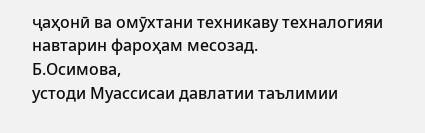ҷаҳонӣ ва омӯхтани техникаву техналогияи навтарин фароҳам месозад.
Б.Осимова,
устоди Муассисаи давлатии таълимии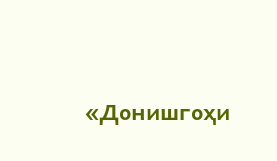«Донишгоҳи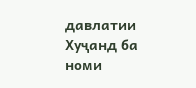давлатии Хуҷанд ба номи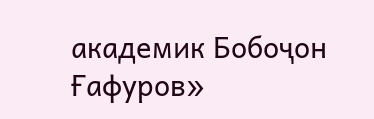академик Бобоҷон Ғафуров»